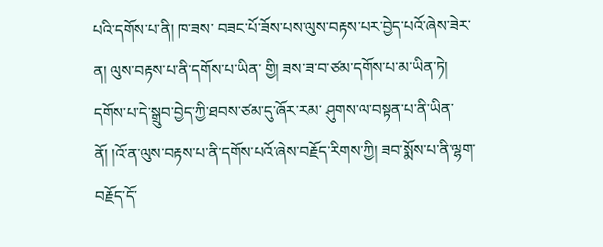པའི་དགོས་པ་ནི། ཁ་ཟས་ བཟང་པོ་ཟོས་པས་ལུས་བརྟས་པར་བྱེད་པའོ་ཞེས་ཟེར་ན། ལུས་བརྟས་པ་ནི་དགོས་པ་ཡིན་ གྱི། ཟས་ཟ་བ་ཙམ་དགོས་པ་མ་ཡིན་ཏེ། དགོས་པ་དེ་སྒྲུབ་བྱེད་ཀྱི་ཐབས་ཙམ་དུ་ཞོར་རམ་ ཤུགས་ལ་བསྟན་པ་ནི་ཡིན་ནོ། །འོ་ན་ལུས་བརྟས་པ་ནི་དགོས་པའོ་ཞེས་བརྗོད་རིགས་ཀྱི། ཟབ་སྨོས་པ་ནི་ལྷག་བརྗོད་དོ་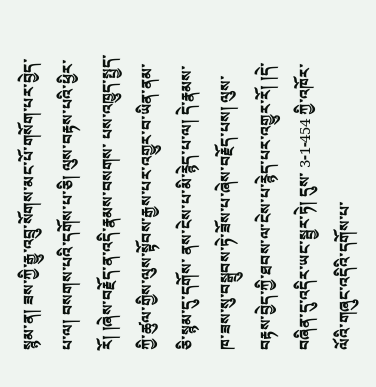སྙམ་ན། ཟས་ཀྱི་རྒྱུ་འབྲུ་སོགས་མང་པོ་གསོག་པར་བྱེད་པ་ལ། བསགས་པའི་དགོས་པ་ཅི། ལུས་བརྟས་པའི་ཕྱིར་རོ། །ཞེས་བརྗོད་ན་འདི་རྣམས་བསགས་ པས་འཁྱུད་སྤྱད་ཀྱི་ཚུལ་གྱིས་ལུས་སྟོབས་རྒྱས་པར་འགྱུར་བ་ཡིན་ནམ་ཅི་སྙམ་དུ་དགོས་ ནས་ངེས་པ་མི་རྙེད་པ་ལ། དེ་རྣམས་ཁ་ཟས་སུ་བསྒྲུབས་ཏེ་ཟོས་པ་ཞེས་བརྗོད་པས། ལུས་ བརྟས་བྱེད་ཀྱི་ཐབས་ལ་ངེས་པ་རྙེད་པར་འགྱུར་རོ། །དེ་བཞིན་དུ་འདིར་ཡང་སྦྱར་ཏེ། དུས་ 3-1-454 ཀྱི་འཁོར་ལོའི་གཞུང་འདིའི་དགོས་པ་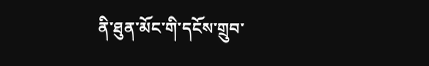ནི་ཐུན་མོང་གི་དངོས་གྲུབ་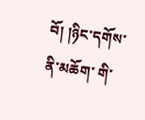བོ། །ཉིང་དགོས་ནི་མཆོག་ གི་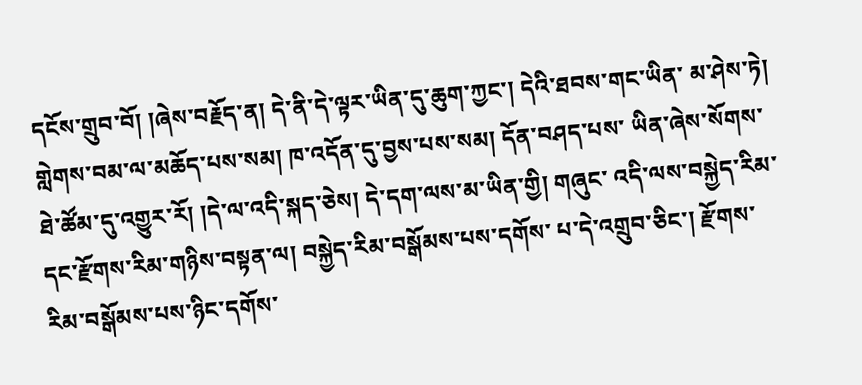དངོས་གྲུབ་བོ། །ཞེས་བརྗོད་ན། དེ་ནི་དེ་ལྟར་ཡིན་དུ་ཆུག་ཀྱང་། དེའི་ཐབས་གང་ཡིན་ མ་ཤེས་ཏེ། གླེགས་བམ་ལ་མཆོད་པས་སམ། ཁ་འདོན་དུ་བྱས་པས་སམ། དོན་བཤད་པས་ ཡིན་ཞེས་སོགས་ཐེ་ཚོམ་དུ་འགྱུར་རོ། །དེ་ལ་འདི་སྐད་ཅེས། དེ་དག་ལས་མ་ཡིན་གྱི། གཞུང་ འདི་ལས་བསྐྱེད་རིམ་དང་རྫོགས་རིམ་གཉིས་བསྟན་ལ། བསྐྱེད་རིམ་བསྒོམས་པས་དགོས་ པ་དེ་འགྲུབ་ཅིང་། རྫོགས་རིམ་བསྒོམས་པས་ཉིང་དགོས་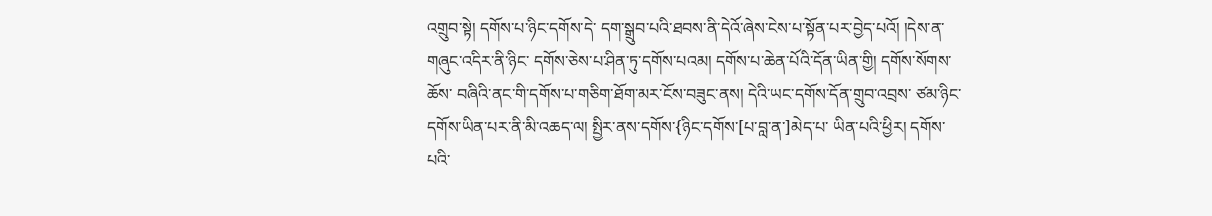འགྲུབ་སྟེ། དགོས་པ་ཉིང་དགོས་དེ་ དག་སྒྲུབ་པའི་ཐབས་ནི་དེའོ་ཞེས་ངེས་པ་སྟོན་པར་བྱེད་པའོ། །དེས་ན་གཞུང་འདིར་ནི་ཉིང་ དགོས་ཅེས་པ་ཤིན་ཏུ་དགོས་པའམ། དགོས་པ་ཆེན་པོའི་དོན་ཡིན་གྱི། དགོས་སོགས་ཆོས་ བཞིའི་ནང་གི་དགོས་པ་གཅིག་ཐོག་མར་ངོས་བཟུང་ནས། དེའི་ཡང་དགོས་དོན་གྲུབ་འབྲས་ ཙམ་ཉིང་དགོས་ཡིན་པར་ནི་མི་འཆད་ལ། སྤྱིར་ནས་དགོས་{ཉིང་དགོས་[པ་བླ་ན་]མེད་པ་ ཡིན་པའི་ཕྱིར། དགོས་པའི་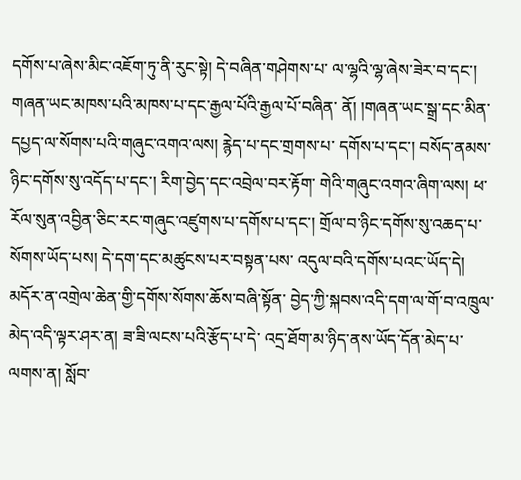དགོས་པ་ཞེས་མིང་འཇོག་ཏུ་ནི་རུང་སྟེ། དེ་བཞིན་གཤེགས་པ་ ལ་ལྷའི་ལྷ་ཞེས་ཟེར་བ་དང་། གཞན་ཡང་མཁས་པའི་མཁས་པ་དང་རྒྱལ་པོའི་རྒྱལ་པོ་བཞིན་ ནོ། །གཞན་ཡང་སྒྲ་དང་མིན་དཔྱད་ལ་སོགས་པའི་གཞུང་འགའ་ལས། རྙེད་པ་དང་གྲགས་པ་ དགོས་པ་དང་། བསོད་ནམས་ཉིང་དགོས་སུ་འདོད་པ་དང་། རིག་བྱེད་དང་འབྲེལ་བར་རྟོག་ གེའི་གཞུང་འགའ་ཞིག་ལས། ཕ་རོལ་སུན་འབྱིན་ཅིང་རང་གཞུང་འཛུགས་པ་དགོས་པ་དང་། གྲོལ་བ་ཉིང་དགོས་སུ་འཆད་པ་སོགས་ཡོད་པས། དེ་དག་དང་མཚུངས་པར་བསྟན་པས་ འདུལ་བའི་དགོས་པའང་ཡོད་དེ། མདོར་ན་འགྲེལ་ཆེན་གྱི་དགོས་སོགས་ཆོས་བཞི་སྟོན་ བྱེད་ཀྱི་སྐབས་འདི་དག་ལ་གོ་བ་འཁྲུལ་མེད་འདི་ལྟར་ཤར་ན། ཟ་ཟི་ལངས་པའི་རྩོད་པ་དེ་ འདྲ་ཐོག་མ་ཉིད་ནས་ཡོད་དོན་མེད་པ་ལགས་ན། སློབ་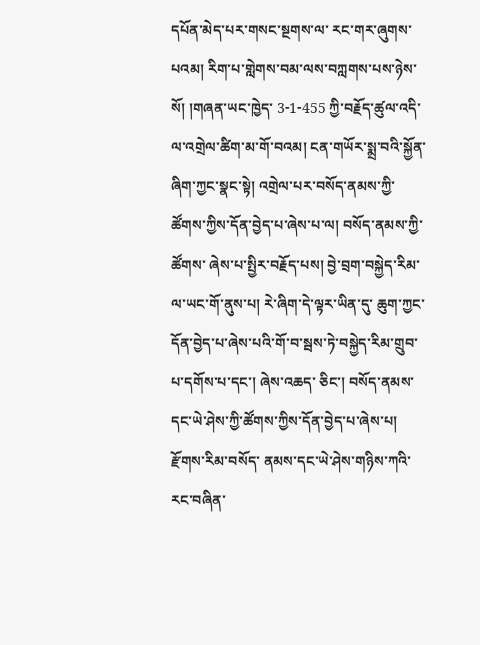དཔོན་མེད་པར་གསང་སྔགས་ལ་ རང་གར་ཞུགས་པའམ། རིག་པ་གླེགས་བམ་ལས་བཀླགས་པས་ཉེས་སོ། །གཞན་ཡང་ཁྱེད་ 3-1-455 ཀྱི་བརྗོད་ཚུལ་འདི་ལ་འགྲེལ་ཚིག་མ་གོ་བའམ། ངན་གཡོར་སྨྲ་བའི་སྐྱོན་ཞིག་ཀྱང་སྣང་སྟེ། འགྲེལ་པར་བསོད་ནམས་ཀྱི་ཚོགས་ཀྱིས་དོན་བྱེད་པ་ཞེས་པ་ལ། བསོད་ནམས་ཀྱི་ཚོགས་ ཞེས་པ་སྤྱིར་བརྗོད་པས། བྱེ་བྲག་བསྐྱེད་རིམ་ལ་ཡང་གོ་ནུས་པ། རེ་ཞིག་དེ་ལྟར་ཡིན་དུ་ ཆུག་ཀྱང་དོན་བྱེད་པ་ཞེས་པའི་གོ་བ་སྦས་ཏེ་བསྐྱེད་རིམ་གྲུབ་པ་དགོས་པ་དང་། ཞེས་འཆད་ ཅིང་། བསོད་ནམས་དང་ཡེ་ཤེས་ཀྱི་ཚོགས་ཀྱིས་དོན་བྱེད་པ་ཞེས་པ། རྫོགས་རིམ་བསོད་ ནམས་དང་ཡེ་ཤེས་གཉིས་ཀའི་རང་བཞིན་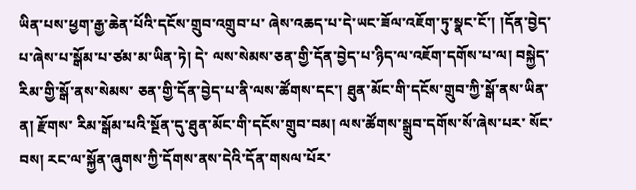ཡིན་པས་ཕྱག་རྒྱ་ཆེན་པོའི་དངོས་གྲུབ་འགྲུབ་པ་ ཞེས་འཆད་པ་དེ་ཡང་ཟོལ་འཇོག་ཏུ་སྣང་ངོ་། །དོན་བྱེད་པ་ཞེས་པ་སྒོམ་པ་ཙམ་མ་ཡིན་ཏེ། དེ་ ལས་སེམས་ཅན་གྱི་དོན་བྱེད་པ་ཉིད་ལ་འཇོག་དགོས་པ་ལ། བསྐྱེད་རིམ་གྱི་སྒོ་ནས་སེམས་ ཅན་གྱི་དོན་བྱེད་པ་ནི་ལས་ཚོགས་དང་། ཐུན་མོང་གི་དངོས་གྲུབ་ཀྱི་སྒོ་ནས་ཡིན་ན། རྫོགས་ རིམ་སྒོམ་པའི་སྔོན་དུ་ཐུན་མོང་གི་དངོས་གྲུབ་བམ། ལས་ཚོགས་སྒྲུབ་དགོས་སོ་ཞེས་པར་ སོང་བས། རང་ལ་སྐྱོན་ཞུགས་ཀྱི་དོགས་ནས་དེའི་དོན་གསལ་པོར་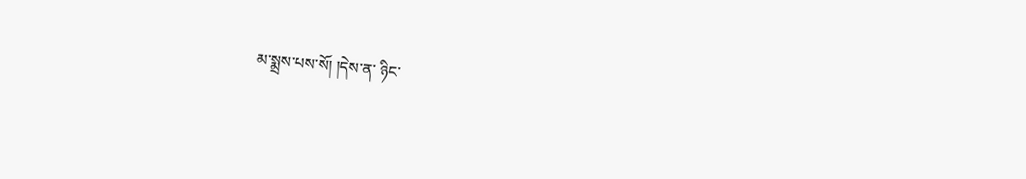མ་སྨྲས་པས་སོ། །དེས་ན་ ཉིང་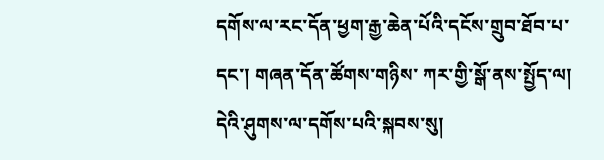དགོས་ལ་རང་དོན་ཕྱག་རྒྱ་ཆེན་པོའི་དངོས་གྲུབ་ཐོབ་པ་དང་། གཞན་དོན་ཚོགས་གཉིས་ ཀར་གྱི་སྒོ་ནས་སྤྱོད་ལ། དེའི་ཤུགས་ལ་དགོས་པའི་སྐབས་སུ།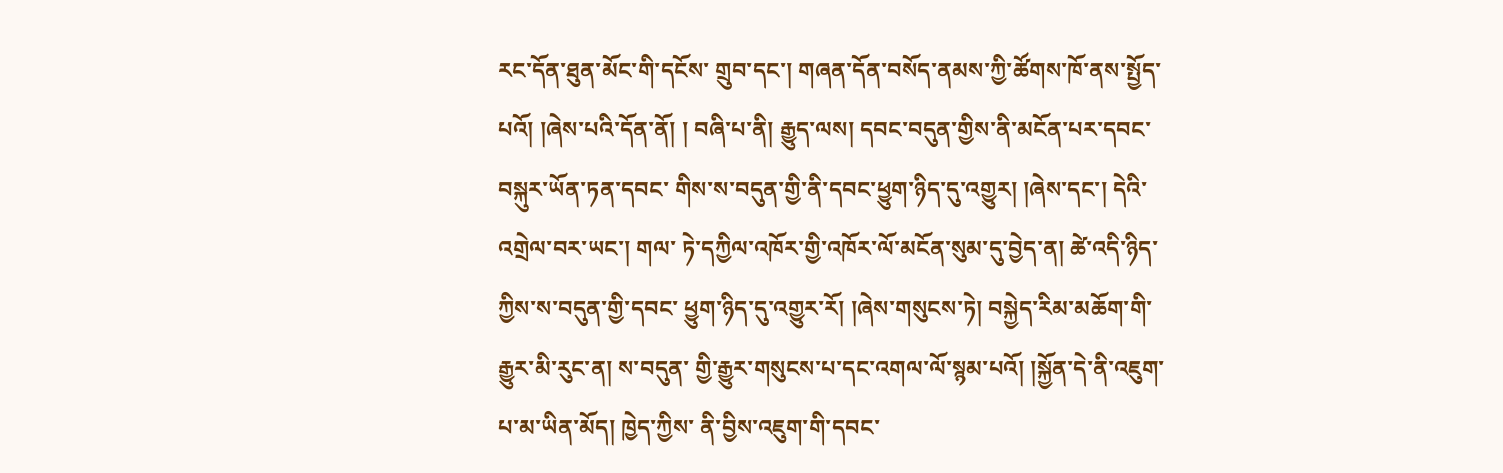རང་དོན་ཐུན་མོང་གི་དངོས་ གྲུབ་དང་། གཞན་དོན་བསོད་ནམས་ཀྱི་ཚོགས་ཁོ་ནས་སྤྱོད་པའོ། །ཞེས་པའི་དོན་ནོ། ། བཞི་པ་ནི། རྒྱུད་ལས། དབང་བདུན་གྱིས་ནི་མངོན་པར་དབང་བསྐུར་ཡོན་ཏན་དབང་ གིས་ས་བདུན་གྱི་ནི་དབང་ཕྱུག་ཉིད་དུ་འགྱུར། །ཞེས་དང་། དེའི་འགྲེལ་བར་ཡང་། གལ་ ཏེ་དཀྱིལ་འཁོར་གྱི་འཁོར་ལོ་མངོན་སུམ་དུ་བྱེད་ན། ཚེ་འདི་ཉིད་ཀྱིས་ས་བདུན་གྱི་དབང་ ཕྱུག་ཉིད་དུ་འགྱུར་རོ། །ཞེས་གསུངས་ཏེ། བསྐྱེད་རིམ་མཆོག་གི་རྒྱུར་མི་རུང་ན། ས་བདུན་ གྱི་རྒྱུར་གསུངས་པ་དང་འགལ་ལོ་སྙམ་པའོ། །སྐྱོན་དེ་ནི་འཇུག་པ་མ་ཡིན་མོད། ཁྱེད་ཀྱིས་ ནི་བྱིས་འཇུག་གི་དབང་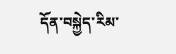དོན་བསྐྱེད་རིམ་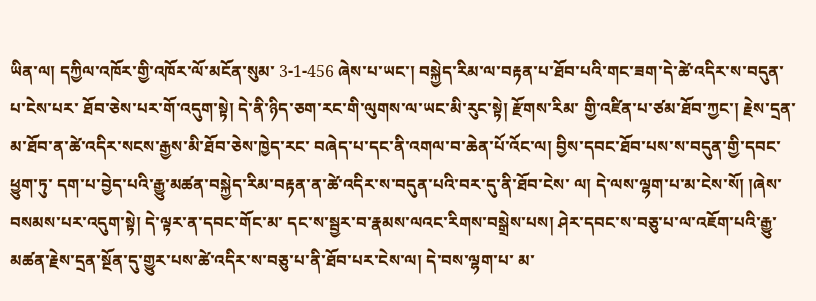ཡིན་ལ། དཀྱིལ་འཁོར་གྱི་འཁོར་ལོ་མངོན་སུམ་ 3-1-456 ཞེས་པ་ཡང་། བསྐྱེད་རིམ་ལ་བརྟན་པ་ཐོབ་པའི་གང་ཟག་དེ་ཚེ་འདིར་ས་བདུན་པ་ངེས་པར་ ཐོབ་ཅེས་པར་གོ་འདུག་སྟེ། དེ་ནི་ཉིད་ཅག་རང་གི་ལུགས་ལ་ཡང་མི་རུང་སྟེ། རྫོགས་རིམ་ གྱི་འཛིན་པ་ཙམ་ཐོབ་ཀྱང་། རྗེས་དྲན་མ་ཐོབ་ན་ཚེ་འདིར་སངས་རྒྱས་མི་ཐོབ་ཅེས་ཁྱེད་རང་ བཞེད་པ་དང་ནི་འགལ་བ་ཆེན་པོ་འོང་ལ། བྱིས་དབང་ཐོབ་པས་ས་བདུན་གྱི་དབང་ཕྱུག་ཏུ་ དག་པ་བྱེད་པའི་རྒྱུ་མཚན་བསྐྱེད་རིམ་བརྟན་ན་ཚེ་འདིར་ས་བདུན་པའི་བར་དུ་ནི་ཐོབ་ངེས་ ལ། དེ་ལས་ལྷག་པ་མ་ངེས་སོ། །ཞེས་བསམས་པར་འདུག་སྟེ། དེ་ལྟར་ན་དབང་གོང་མ་ དང་ས་སྦྱར་བ་རྣམས་ལའང་རིགས་བསྒྲེས་པས། ཤེར་དབང་ས་བཅུ་པ་ལ་འཇོག་པའི་རྒྱུ་ མཚན་རྗེས་དྲན་སྔོན་དུ་གྱུར་པས་ཚེ་འདིར་ས་བཅུ་པ་ནི་ཐོབ་པར་ངེས་ལ། དེ་བས་ལྷག་པ་ མ་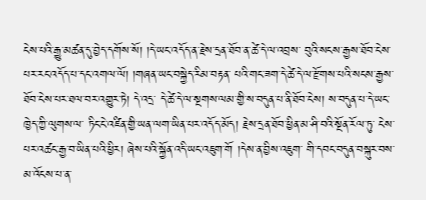ངེས་པའི་རྒྱུ་མཚན་དུ་བྱེད་དགོས་སོ། །དེ་ཡང་འདོད་ན་རྗེས་དྲན་ཐོབ་ན་ཚེ་དེ་ལ་འབྲས་ བུའི་སངས་རྒྱས་ཐོབ་ངེས་པར་རང་འདོད་པ་དང་འགལ་ལོ། །གཞན་ཡང་བསྐྱེད་རིམ་བརྟན་ པའི་གང་ཟག་དེ་ཚེ་དེ་ལ་རྫོགས་པའི་སངས་རྒྱས་ཐོབ་ངེས་པར་ཐལ་བར་འགྱུར་ཏེ། དེ་འདྲ་ དེ་ཚེ་དེ་ལ་སྔགས་ལམ་གྱི་ས་བདུན་པ་ནི་ཐོབ་ངེས། ས་བདུན་པ་དེ་ཡང་ཁྱེད་ཀྱི་ལུགས་ལ་ ཏིང་ངེ་འཛིན་གྱི་ཡན་ལག་ཡིན་པར་འདོད་མོད། རྗེས་དྲན་ཐོབ་ཕྱིན་མ་ཤི་བའི་སྔོན་རོལ་ཏུ་ ངེས་པར་འཚང་རྒྱ་བ་ཡིན་པའི་ཕྱིར། ཞེས་པའི་སྐྱོན་འདི་ཡང་འཇུག་གོ །དེས་ན་བྱིས་འཇུག་ གི་དབང་བདུན་བསྐུར་བས་མ་འོངས་པ་ན་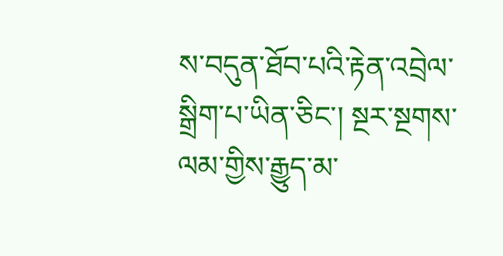ས་བདུན་ཐོབ་པའི་རྟེན་འབྲེལ་སྒྲིག་པ་ཡིན་ཅིང་། སྔར་སྔགས་ལམ་གྱིས་རྒྱུད་མ་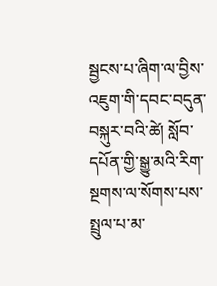སྦྱངས་པ་ཞིག་ལ་བྱིས་འཇུག་གི་དབང་བདུན་བསྐུར་བའི་ཚེ། སློབ་དཔོན་གྱི་སྒྱུ་མའི་རིག་སྔགས་ལ་སོགས་པས་སྤྲུལ་པ་མ་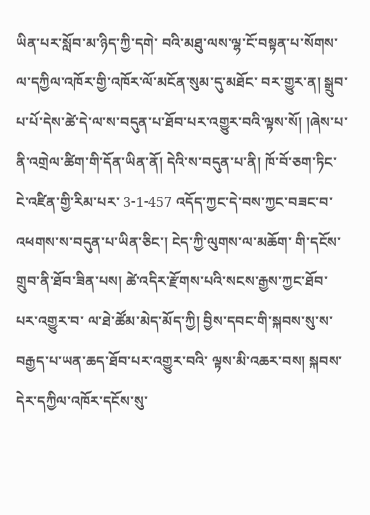ཡིན་པར་སློབ་མ་ཉིད་ཀྱི་དགེ་ བའི་མཐུ་ལས་ལྷ་ངོ་བསྟན་པ་སོགས་ལ་དཀྱིལ་འཁོར་གྱི་འཁོར་ལོ་མངོན་སུམ་དུ་མཐོང་ བར་གྱུར་ན། སྒྲུབ་པ་པོ་དེས་ཚེ་དེ་ལ་ས་བདུན་པ་ཐོབ་པར་འགྱུར་བའི་ལྟས་སོ། །ཞེས་པ་ ནི་འགྲེལ་ཚིག་གི་དོན་ཡིན་ནོ། དེའི་ས་བདུན་པ་ནི། ཁོ་བོ་ཅག་ཏིང་ངེ་འཛིན་གྱི་རིམ་པར་ 3-1-457 འདོད་ཀྱང་དེ་བས་ཀྱང་བཟང་བ་འཕགས་ས་བདུན་པ་ཡིན་ཅིང་། ངེད་ཀྱི་ལུགས་ལ་མཆོག་ གི་དངོས་གྲུབ་ནི་ཐོབ་ཟིན་པས། ཚེ་འདིར་རྫོགས་པའི་སངས་རྒྱས་ཀྱང་ཐོབ་པར་འགྱུར་བ་ ལ་ཐེ་ཚོམ་མེད་མོད་ཀྱི། བྱིས་དབང་གི་སྐབས་སུ་ས་བརྒྱད་པ་ཡན་ཆད་ཐོབ་པར་འགྱུར་བའི་ ལྟས་མི་འཆར་བས། སྐབས་དེར་དཀྱིལ་འཁོར་དངོས་སུ་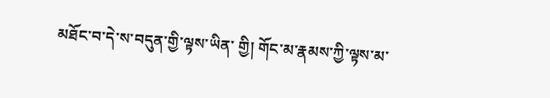མཐོང་བ་དེ་ས་བདུན་གྱི་ལྟས་ཡིན་ གྱི། གོང་མ་རྣམས་ཀྱི་ལྟས་མ་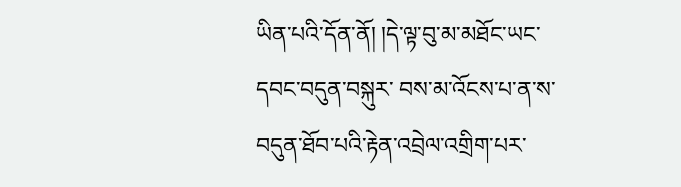ཡིན་པའི་དོན་ནོ། །དེ་ལྟ་བུ་མ་མཐོང་ཡང་དབང་བདུན་བསྐུར་ བས་མ་འོངས་པ་ན་ས་བདུན་ཐོབ་པའི་རྟེན་འབྲེལ་འགྲིག་པར་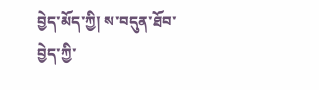བྱེད་མོད་ཀྱི། ས་བདུན་ཐོབ་ བྱེད་ཀྱི་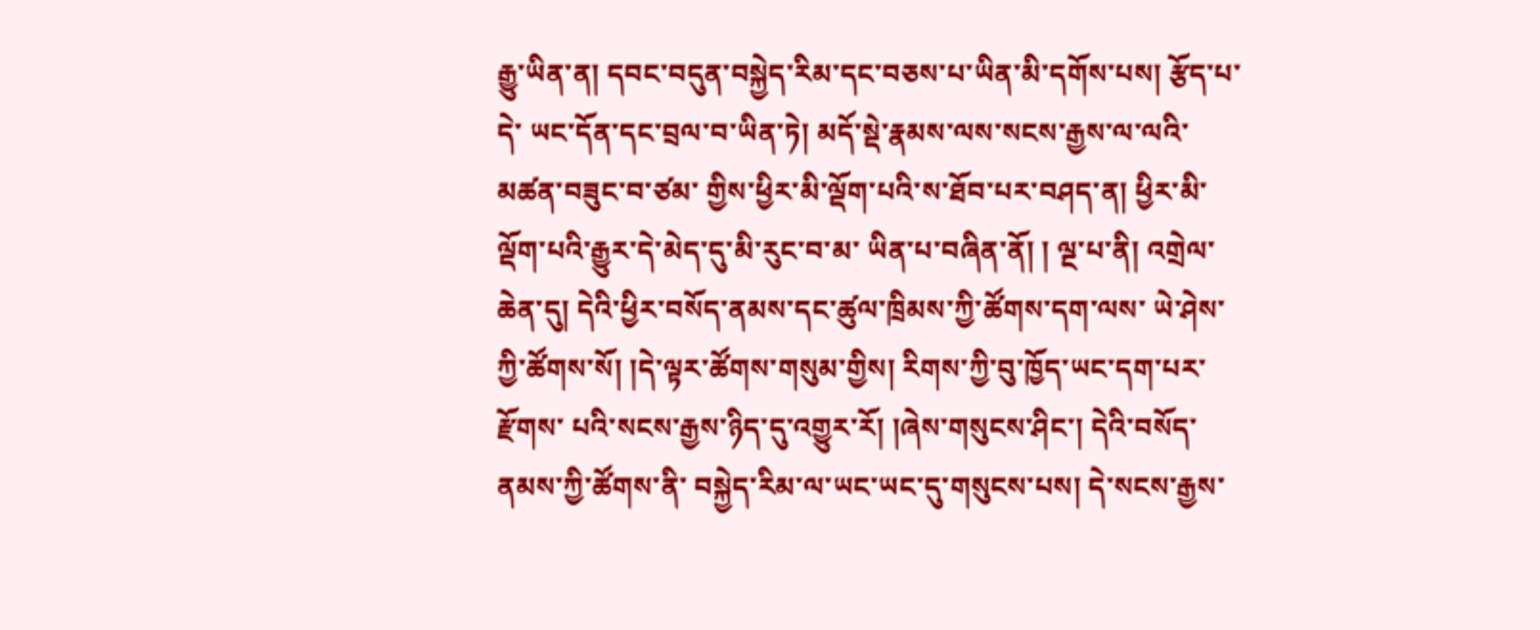རྒྱུ་ཡིན་ན། དབང་བདུན་བསྐྱེད་རིམ་དང་བཅས་པ་ཡིན་མི་དགོས་པས། རྩོད་པ་དེ་ ཡང་དོན་དང་བྲལ་བ་ཡིན་ཏེ། མདོ་སྡེ་རྣམས་ལས་སངས་རྒྱས་ལ་ལའི་མཚན་བཟུང་བ་ཙམ་ གྱིས་ཕྱིར་མི་ལྡོག་པའི་ས་ཐོབ་པར་བཤད་ན། ཕྱིར་མི་ལྡོག་པའི་རྒྱུར་དེ་མེད་དུ་མི་རུང་བ་མ་ ཡིན་པ་བཞིན་ནོ། ། ལྔ་པ་ནི། འགྲེལ་ཆེན་དུ། དེའི་ཕྱིར་བསོད་ནམས་དང་ཚུལ་ཁྲིམས་ཀྱི་ཚོགས་དག་ལས་ ཡེ་ཤེས་ཀྱི་ཚོགས་སོ། །དེ་ལྟར་ཚོགས་གསུམ་གྱིས། རིགས་ཀྱི་བུ་ཁྱོད་ཡང་དག་པར་རྫོགས་ པའི་སངས་རྒྱས་ཉིད་དུ་འགྱུར་རོ། །ཞེས་གསུངས་ཤིང་། དེའི་བསོད་ནམས་ཀྱི་ཚོགས་ནི་ བསྐྱེད་རིམ་ལ་ཡང་ཡང་དུ་གསུངས་པས། དེ་སངས་རྒྱས་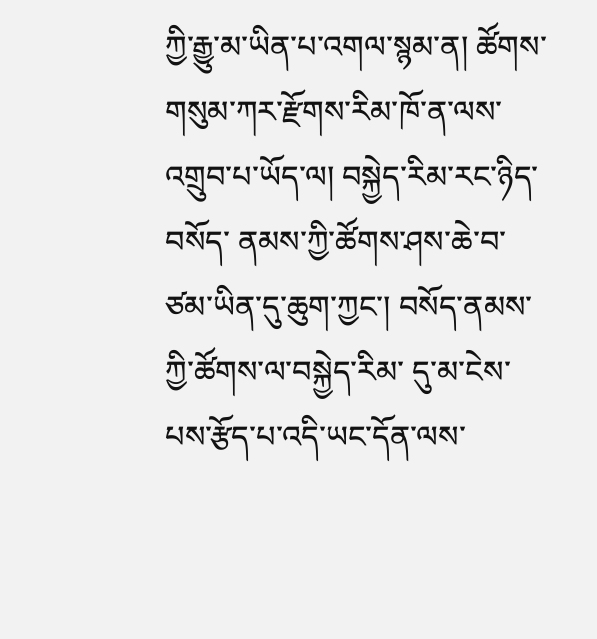ཀྱི་རྒྱུ་མ་ཡིན་པ་འགལ་སྙམ་ན། ཚོགས་གསུམ་ཀར་རྫོགས་རིམ་ཁོ་ན་ལས་འགྲུབ་པ་ཡོད་ལ། བསྐྱེད་རིམ་རང་ཉིད་བསོད་ ནམས་ཀྱི་ཚོགས་ཤས་ཆེ་བ་ཙམ་ཡིན་དུ་ཆུག་ཀྱང་། བསོད་ནམས་ཀྱི་ཚོགས་ལ་བསྐྱེད་རིམ་ དུ་མ་ངེས་པས་རྩོད་པ་འདི་ཡང་དོན་ལས་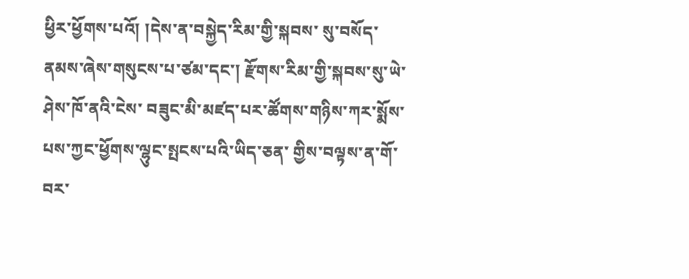ཕྱིར་ཕྱོགས་པའོ། །དེས་ན་བསྐྱེད་རིམ་གྱི་སྐབས་ སུ་བསོད་ནམས་ཞེས་གསུངས་པ་ཙམ་དང་། རྫོགས་རིམ་གྱི་སྐབས་སུ་ཡེ་ཤེས་ཁོ་ནའི་ངེས་ བཟུང་མི་མཛད་པར་ཚོགས་གཉིས་ཀར་སྨོས་པས་ཀྱང་ཕྱོགས་ལྷུང་སྤངས་པའི་ཡིད་ཅན་ གྱིས་བལྟས་ན་གོ་བར་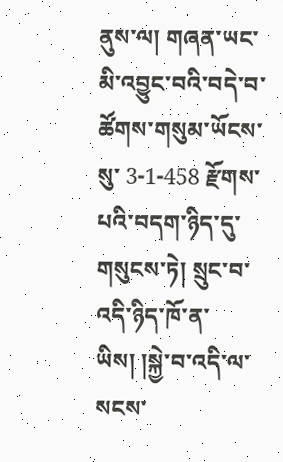ནུས་ལ། གཞན་ཡང་མི་འབྱུང་བའི་བདེ་བ་ཚོགས་གསུམ་ཡོངས་སུ་ 3-1-458 རྫོགས་པའི་བདག་ཉིད་དུ་གསུངས་ཏེ། སྲུང་བ་འདི་ཉིད་ཁོ་ན་ཡིས། །སྐྱེ་བ་འདི་ལ་སངས་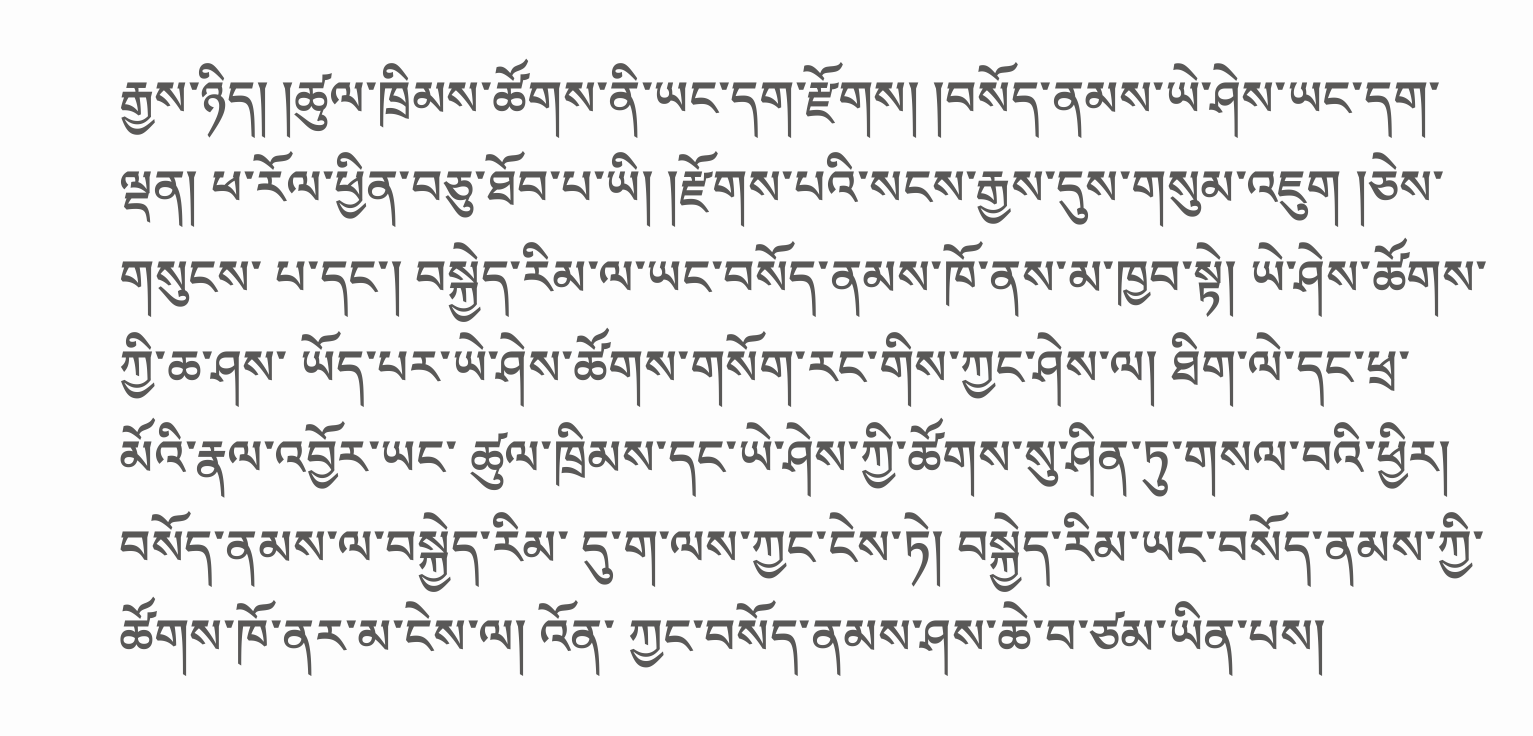རྒྱས་ཉིད། །ཚུལ་ཁྲིམས་ཚོགས་ནི་ཡང་དག་རྫོགས། །བསོད་ནམས་ཡེ་ཤེས་ཡང་དག་ལྡན། ཕ་རོལ་ཕྱིན་བཅུ་ཐོབ་པ་ཡི། །རྫོགས་པའི་སངས་རྒྱས་དུས་གསུམ་འཇུག །ཅེས་གསུངས་ པ་དང་། བསྐྱེད་རིམ་ལ་ཡང་བསོད་ནམས་ཁོ་ནས་མ་ཁྱབ་སྟེ། ཡེ་ཤེས་ཚོགས་ཀྱི་ཆ་ཤས་ ཡོད་པར་ཡེ་ཤེས་ཚོགས་གསོག་རང་གིས་ཀྱང་ཤེས་ལ། ཐིག་ལེ་དང་ཕྲ་མོའི་རྣལ་འབྱོར་ཡང་ ཚུལ་ཁྲིམས་དང་ཡེ་ཤེས་ཀྱི་ཚོགས་སུ་ཤིན་ཏུ་གསལ་བའི་ཕྱིར། བསོད་ནམས་ལ་བསྐྱེད་རིམ་ དུ་ག་ལས་ཀྱང་ངེས་ཏེ། བསྐྱེད་རིམ་ཡང་བསོད་ནམས་ཀྱི་ཚོགས་ཁོ་ནར་མ་ངེས་ལ། འོན་ ཀྱང་བསོད་ནམས་ཤས་ཆེ་བ་ཙམ་ཡིན་པས།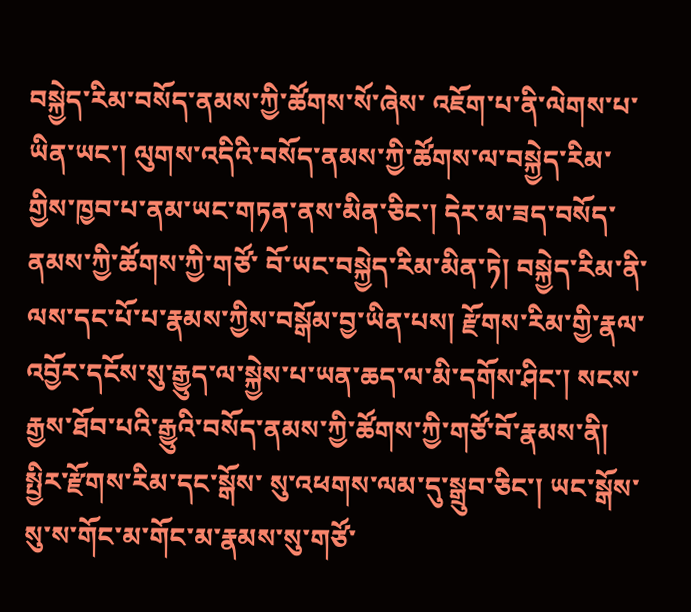བསྐྱེད་རིམ་བསོད་ནམས་ཀྱི་ཚོགས་སོ་ཞེས་ འཇོག་པ་ནི་ལེགས་པ་ཡིན་ཡང་། ལུགས་འདིའི་བསོད་ནམས་ཀྱི་ཚོགས་ལ་བསྐྱེད་རིམ་ གྱིས་ཁྱབ་པ་ནམ་ཡང་གཏན་ནས་མིན་ཅིང་། དེར་མ་ཟད་བསོད་ནམས་ཀྱི་ཚོགས་ཀྱི་གཙོ་ བོ་ཡང་བསྐྱེད་རིམ་མིན་ཏེ། བསྐྱེད་རིམ་ནི་ལས་དང་པོ་པ་རྣམས་ཀྱིས་བསྒོམ་བྱ་ཡིན་པས། རྫོགས་རིམ་གྱི་རྣལ་འབྱོར་དངོས་སུ་རྒྱུད་ལ་སྐྱེས་པ་ཡན་ཆད་ལ་མི་དགོས་ཤིང་། སངས་ རྒྱས་ཐོབ་པའི་རྒྱུའི་བསོད་ནམས་ཀྱི་ཚོགས་ཀྱི་གཙོ་བོ་རྣམས་ནི། སྤྱིར་རྫོགས་རིམ་དང་སྒོས་ སུ་འཕགས་ལམ་དུ་སྒྲུབ་ཅིང་། ཡང་སྒོས་སུ་ས་གོང་མ་གོང་མ་རྣམས་སུ་གཙོ་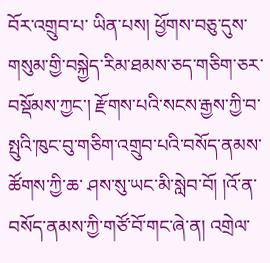བོར་འགྲུབ་པ་ ཡིན་པས། ཕྱོགས་བཅུ་དུས་གསུམ་གྱི་བསྐྱེད་རིམ་ཐམས་ཅད་གཅིག་ཅར་བསྡོམས་ཀྱང་། རྫོགས་པའི་སངས་རྒྱས་ཀྱི་བ་སྤུའི་ཁུང་བུ་གཅིག་འགྲུབ་པའི་བསོད་ནམས་ཚོགས་ཀྱི་ཆ་ ཤས་སུ་ཡང་མི་སླེབ་བོ། །འོ་ན་བསོད་ནམས་ཀྱི་གཙོ་བོ་གང་ཞེ་ན། འགྲེལ་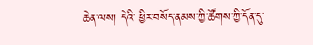ཆེན་ལས། དེའི་ ཕྱིར་བསོད་ནམས་ཀྱི་ཚོགས་ཀྱི་དོན་དུ་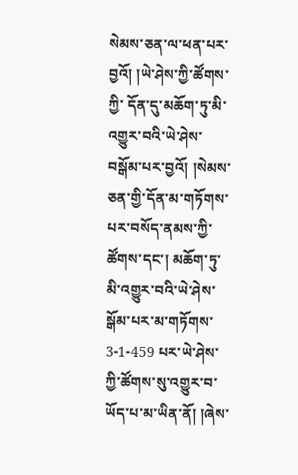སེམས་ཅན་ལ་ཕན་པར་བྱའོ། །ཡེ་ཤེས་ཀྱི་ཚོགས་ཀྱི་ དོན་དུ་མཆོག་ཏུ་མི་འགྱུར་བའི་ཡེ་ཤེས་བསྒོམ་པར་བྱའོ། །སེམས་ཅན་གྱི་དོན་མ་གཏོགས་ པར་བསོད་ནམས་ཀྱི་ཚོགས་དང་། མཆོག་ཏུ་མི་འགྱུར་བའི་ཡེ་ཤེས་སྒོམ་པར་མ་གཏོགས་ 3-1-459 པར་ཡེ་ཤེས་ཀྱི་ཚོགས་སུ་འགྱུར་བ་ཡོད་པ་མ་ཡིན་ནོ། །ཞེས་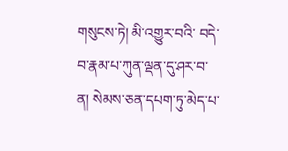གསུངས་ཏེ། མི་འགྱུར་བའི་ བདེ་བ་རྣམ་པ་ཀུན་ལྡན་དུ་ཤར་བ་ན། སེམས་ཅན་དཔག་ཏུ་མེད་པ་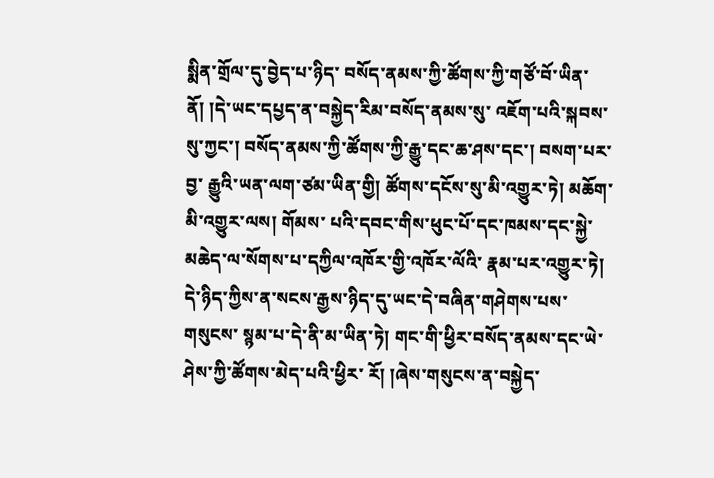སྨིན་གྲོལ་དུ་བྱེད་པ་ཉིད་ བསོད་ནམས་ཀྱི་ཚོགས་ཀྱི་གཙོ་བོ་ཡིན་ནོ། །དེ་ཡང་དཔྱད་ན་བསྐྱེད་རིམ་བསོད་ནམས་སུ་ འཇོག་པའི་སྐབས་སུ་ཀྱང་། བསོད་ནམས་ཀྱི་ཚོགས་ཀྱི་རྒྱུ་དང་ཆ་ཤས་དང་། བསག་པར་བྱ་ རྒྱུའི་ཡན་ལག་ཙམ་ཡིན་གྱི། ཚོགས་དངོས་སུ་མི་འགྱུར་ཏེ། མཆོག་མི་འགྱུར་ལས། གོམས་ པའི་དབང་གིས་ཕུང་པོ་དང་ཁམས་དང་སྐྱེ་མཆེད་ལ་སོགས་པ་དཀྱིལ་འཁོར་གྱི་འཁོར་ལོའི་ རྣམ་པར་འགྱུར་ཏེ། དེ་ཉིད་ཀྱིས་ན་སངས་རྒྱས་ཉིད་དུ་ཡང་དེ་བཞིན་གཤེགས་པས་གསུངས་ སྙམ་པ་དེ་ནི་མ་ཡིན་ཏེ། གང་གི་ཕྱིར་བསོད་ནམས་དང་ཡེ་ཤེས་ཀྱི་ཚོགས་མེད་པའི་ཕྱིར་ རོ། །ཞེས་གསུངས་ན་བསྐྱེད་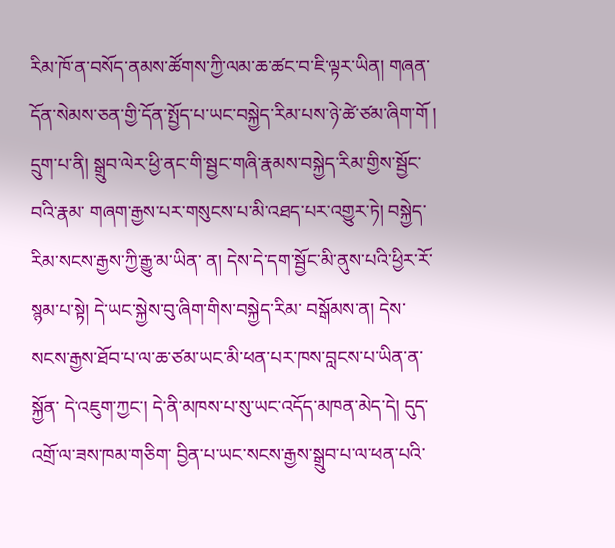རིམ་ཁོ་ན་བསོད་ནམས་ཚོགས་ཀྱི་ལམ་ཆ་ཚང་བ་ཇི་ལྟར་ཡིན། གཞན་དོན་སེམས་ཅན་གྱི་དོན་སྤྱོད་པ་ཡང་བསྐྱེད་རིམ་པས་ཉེ་ཚེ་ཙམ་ཞིག་གོ ། དྲུག་པ་ནི། སྒྲུབ་ལེར་ཕྱི་ནང་གི་སྦྱང་གཞི་རྣམས་བསྐྱེད་རིམ་གྱིས་སྦྱོང་བའི་རྣམ་ གཞག་རྒྱས་པར་གསུངས་པ་མི་འཐད་པར་འགྱུར་ཏེ། བསྐྱེད་རིམ་སངས་རྒྱས་ཀྱི་རྒྱུ་མ་ཡིན་ ན། དེས་དེ་དག་སྦྱོང་མི་ནུས་པའི་ཕྱིར་རོ་སྙམ་པ་སྟེ། དེ་ཡང་སྐྱེས་བུ་ཞིག་གིས་བསྐྱེད་རིམ་ བསྒོམས་ན། དེས་སངས་རྒྱས་ཐོབ་པ་ལ་ཆ་ཙམ་ཡང་མི་ཕན་པར་ཁས་བླངས་པ་ཡིན་ན་སྐྱོན་ དེ་འཇུག་ཀྱང་། དེ་ནི་མཁས་པ་སུ་ཡང་འདོད་མཁན་མེད་དེ། དུད་འགྲོ་ལ་ཟས་ཁམ་གཅིག་ བྱིན་པ་ཡང་སངས་རྒྱས་སྒྲུབ་པ་ལ་ཕན་པའི་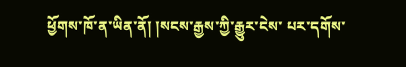ཕྱོགས་ཁོ་ན་ཡིན་ནོ། །སངས་རྒྱས་ཀྱི་རྒྱུར་ངེས་ པར་དགོས་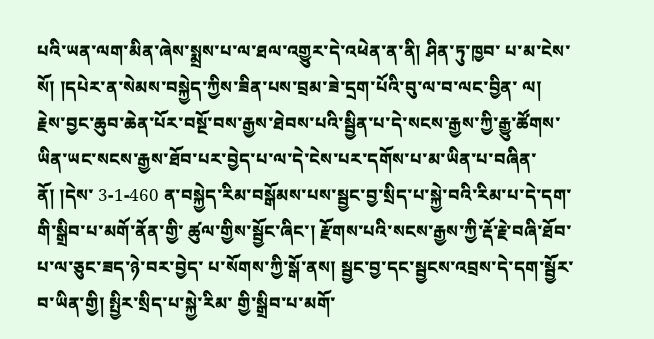པའི་ཡན་ལག་མིན་ཞེས་སྨྲས་པ་ལ་ཐལ་འགྱུར་དེ་འཕེན་ན་ནི། ཤིན་ཏུ་ཁྱབ་ པ་མ་ངེས་སོ། །དཔེར་ན་སེམས་བསྐྱེད་ཀྱིས་ཟིན་པས་བྲམ་ཟེ་དྲག་པོའི་བུ་ལ་བ་ལང་བྱིན་ ལ། རྗེས་བྱང་ཆུབ་ཆེན་པོར་བསྔོ་བས་རྒྱས་ཐེབས་པའི་སྦྱིན་པ་དེ་སངས་རྒྱས་ཀྱི་རྒྱུ་ཚོགས་ ཡིན་ཡང་སངས་རྒྱས་ཐོབ་པར་བྱེད་པ་ལ་དེ་ངེས་པར་དགོས་པ་མ་ཡིན་པ་བཞིན་ནོ། །དེས་ 3-1-460 ན་བསྐྱེད་རིམ་བསྒོམས་པས་སྦྱང་བྱ་སྲིད་པ་སྐྱེ་བའི་རིམ་པ་དེ་དག་གི་སྒྲིབ་པ་མགོ་ནོན་གྱི་ ཚུལ་གྱིས་སྦྱོང་ཞིང་། རྫོགས་པའི་སངས་རྒྱས་ཀྱི་རྡོ་རྗེ་བཞི་ཐོབ་པ་ལ་ཅུང་ཟད་ཉེ་བར་བྱེད་ པ་སོགས་ཀྱི་སྒོ་ནས། སྦྱང་བྱ་དང་སྦྱངས་འབྲས་དེ་དག་སྦྱོར་བ་ཡིན་གྱི། སྤྱིར་སྲིད་པ་སྐྱེ་རིམ་ གྱི་སྒྲིབ་པ་མགོ་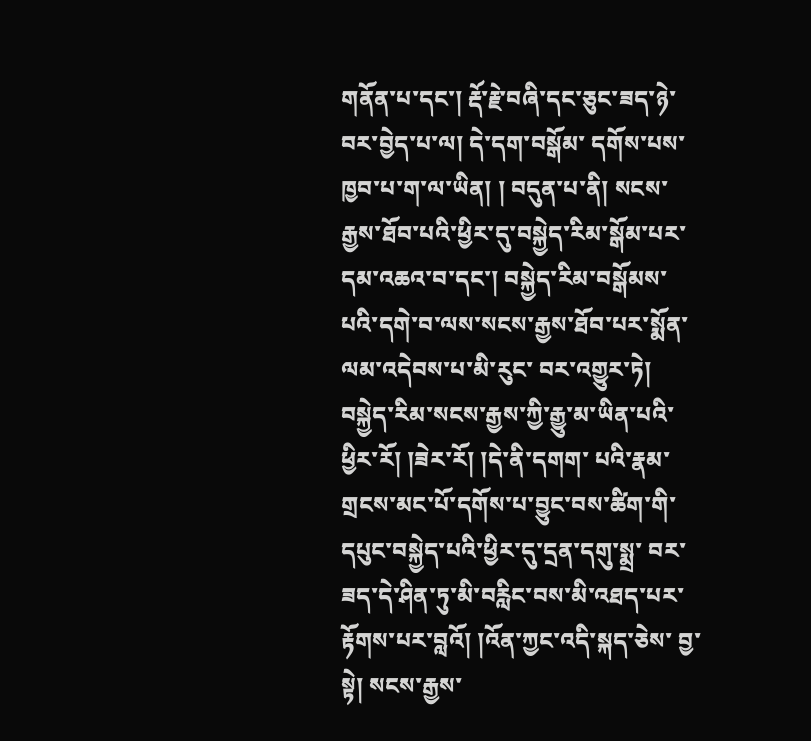གནོན་པ་དང་། རྡོ་རྗེ་བཞི་དང་ཅུང་ཟད་ཉེ་བར་བྱེད་པ་ལ། དེ་དག་བསྒོམ་ དགོས་པས་ཁྱབ་པ་ག་ལ་ཡིན། ། བདུན་པ་ནི། སངས་རྒྱས་ཐོབ་པའི་ཕྱིར་དུ་བསྐྱེད་རིམ་སྒོམ་པར་དམ་འཆའ་བ་དང་། བསྐྱེད་རིམ་བསྒོམས་པའི་དགེ་བ་ལས་སངས་རྒྱས་ཐོབ་པར་སྨོན་ལམ་འདེབས་པ་མི་རུང་ བར་འགྱུར་ཏེ། བསྐྱེད་རིམ་སངས་རྒྱས་ཀྱི་རྒྱུ་མ་ཡིན་པའི་ཕྱིར་རོ། །ཟེར་རོ། །དེ་ནི་དགག་ པའི་རྣམ་གྲངས་མང་པོ་དགོས་པ་བྱུང་བས་ཚིག་གི་དཔུང་བསྐྱེད་པའི་ཕྱིར་དུ་དྲན་དགུ་སྨྲ་ བར་ཟད་དེ་ཤིན་ཏུ་མི་བརླིང་བས་མི་འཐད་པར་རྟོགས་པར་བླའོ། །འོན་ཀྱང་འདི་སྐད་ཅེས་ བྱ་སྟེ། སངས་རྒྱས་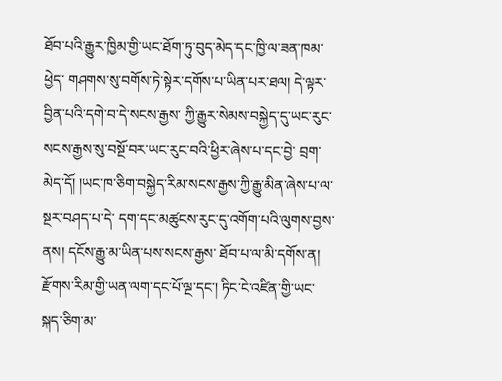ཐོབ་པའི་རྒྱུར་ཁྱིམ་གྱི་ཡང་ཐོག་ཏུ་བུད་མེད་དང་ཁྱི་ལ་ཟན་ཁམ་ཕྱེད་ གཤགས་སུ་བགོས་ཏེ་སྟེར་དགོས་པ་ཡིན་པར་ཐལ། དེ་ལྟར་བྱིན་པའི་དགེ་བ་དེ་སངས་རྒྱས་ ཀྱི་རྒྱུར་སེམས་བསྐྱེད་དུ་ཡང་རུང་སངས་རྒྱས་སུ་བསྔོ་བར་ཡང་རུང་བའི་ཕྱིར་ཞེས་པ་དང་བྱེ་ བྲག་མེད་དོ། །ཡང་ཁ་ཅིག་བསྐྱེད་རིམ་སངས་རྒྱས་ཀྱི་རྒྱུ་མིན་ཞེས་པ་ལ་སྔར་བཤད་པ་དེ་ དག་དང་མཚུངས་རུང་དུ་འགོག་པའི་ལུགས་བྱས་ནས། དངོས་རྒྱུ་མ་ཡིན་པས་སངས་རྒྱས་ ཐོབ་པ་ལ་མི་དགོས་ན། རྫོགས་རིམ་གྱི་ཡན་ལག་དང་པོ་ལྔ་དང་། ཏིང་ངེ་འཛིན་གྱི་ཡང་ སྐད་ཅིག་མ་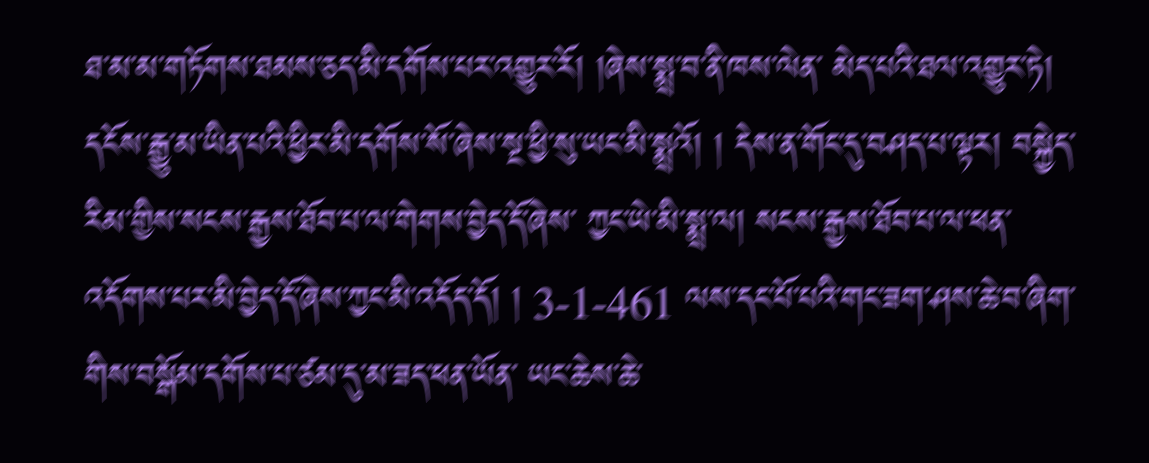ཐ་མ་མ་གཏོགས་ཐམས་ཅད་མི་དགོས་པར་འགྱུར་རོ། །ཞེས་སྨྲ་བ་ནི་ཁས་ལེན་ མེད་པའི་ཐལ་འགྱུར་ཏེ། དངོས་རྒྱུ་མ་ཡིན་པའི་ཕྱིར་མི་དགོས་སོ་ཞེས་སྔ་ཕྱི་སུ་ཡང་མི་སྨྲའོ། ། དེས་ན་གོང་དུ་བཤད་པ་ལྟར། བསྐྱེད་རིམ་གྱིས་སངས་རྒྱས་ཐོབ་པ་ལ་གེགས་བྱེད་དོ་ཞེས་ ཀྱང་ཡེ་མི་སྨྲ་ལ། སངས་རྒྱས་ཐོབ་པ་ལ་ཕན་འདོགས་པར་མི་བྱེད་དོ་ཞེས་ཀྱང་མི་འདོད་དོ། ། 3-1-461 ལས་དང་པོ་པའི་གང་ཟག་ཤས་ཆེ་བ་ཞིག་གིས་བསྒོམ་དགོས་པ་ཙམ་དུ་མ་ཟད་ཕན་ཡོན་ ཡང་ཆེས་ཆེ་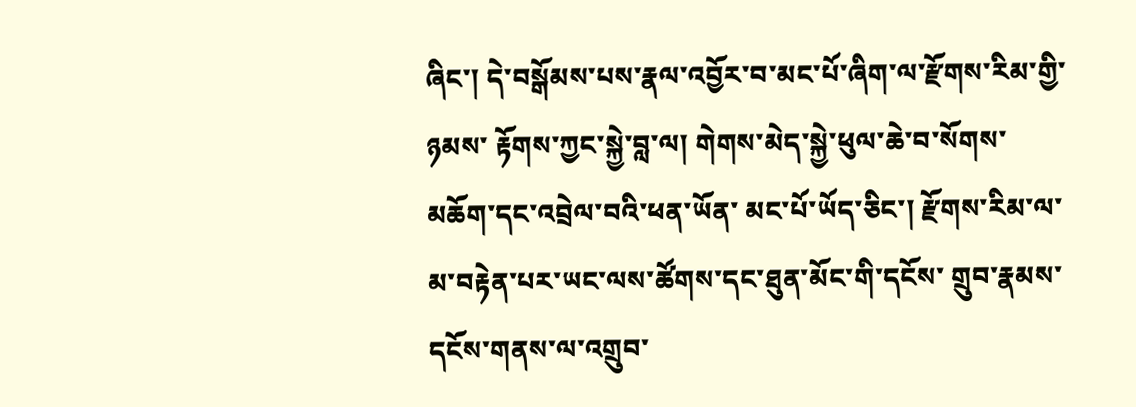ཞིང་། དེ་བསྒོམས་པས་རྣལ་འབྱོར་བ་མང་པོ་ཞིག་ལ་རྫོགས་རིམ་གྱི་ཉམས་ རྟོགས་ཀྱང་སྐྱེ་བླ་ལ། གེགས་མེད་སྐྱེ་ཕུལ་ཆེ་བ་སོགས་མཆོག་དང་འབྲེལ་བའི་ཕན་ཡོན་ མང་པོ་ཡོད་ཅིང་། རྫོགས་རིམ་ལ་མ་བརྟེན་པར་ཡང་ལས་ཚོགས་དང་ཐུན་མོང་གི་དངོས་ གྲུབ་རྣམས་དངོས་གནས་ལ་འགྲུབ་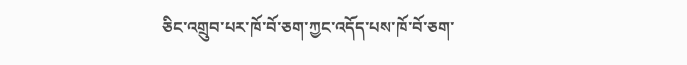ཅིང་འགྲུབ་པར་ཁོ་བོ་ཅག་ཀྱང་འདོད་པས་ཁོ་བོ་ཅག་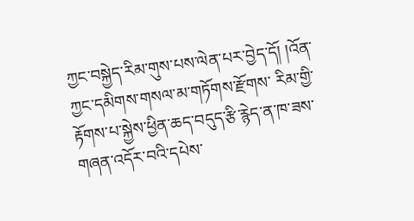ཀྱང་བསྐྱེད་རིམ་གུས་པས་ལེན་པར་བྱེད་དོ། །འོན་ཀྱང་དམིགས་གསལ་མ་གཏོགས་རྫོགས་ རིམ་གྱི་རྟོགས་པ་སྐྱེས་ཕྱིན་ཆད་བདུད་རྩི་རྙེད་ན་ཁ་ཟས་གཞན་འདོར་བའི་དཔེས་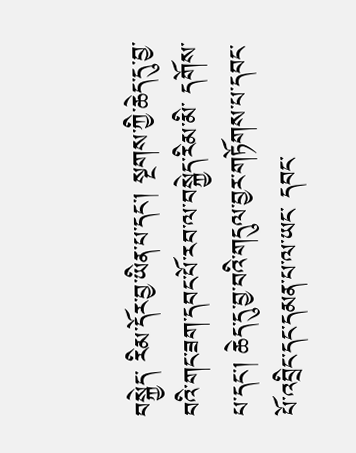བསྐྱེད་ རིམ་དོར་བྱ་ཡིན་པ་དང་། སྔགས་ཀྱི་ཆེད་དུ་བྱ་བའི་གང་ཟག་དབང་པོ་རབ་ལ་བསྐྱེད་རིམ་མི་ དགོས་པ་དང་། ཆེད་དུ་བྱ་བའི་གདུལ་བྱར་གཏོགས་པ་དབང་པོ་འབྲིང་དང་དམན་པ་ལ་ཡང་ དབང་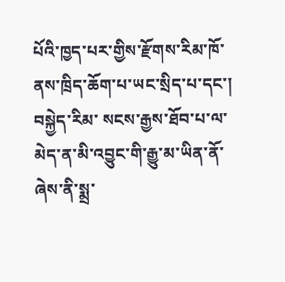པོའི་ཁྱད་པར་གྱིས་རྫོགས་རིམ་ཁོ་ནས་ཁྲིད་ཆོག་པ་ཡང་སྲིད་པ་དང་། བསྐྱེད་རིམ་ སངས་རྒྱས་ཐོབ་པ་ལ་མེད་ན་མི་འབྱུང་གི་རྒྱུ་མ་ཡིན་ནོ་ཞེས་ནི་སྨྲ་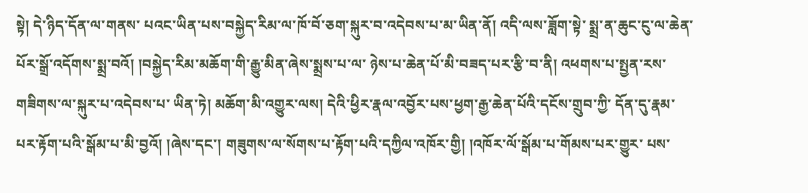སྟེ། དེ་ཉིད་དོན་ལ་གནས་ པའང་ཡིན་པས་བསྐྱེད་རིམ་ལ་ཁོ་བོ་ཅག་སྐུར་བ་འདེབས་པ་མ་ཡིན་ནོ། འདི་ལས་ཟློག་སྟེ་ སྨྲ་ན་ཆུང་ངུ་ལ་ཆེན་པོར་སྒྲོ་འདོགས་སྨྲ་བའོ། །བསྐྱེད་རིམ་མཆོག་གི་རྒྱུ་མིན་ཞེས་སྨྲས་པ་ལ་ ཉེས་པ་ཆེན་པོ་མི་བཟད་པར་རྩི་བ་ནི། འཕགས་པ་སྤྱན་རས་གཟིགས་ལ་སྐུར་པ་འདེབས་པ་ ཡིན་ཏེ། མཆོག་མི་འགྱུར་ལས། དེའི་ཕྱིར་རྣལ་འབྱོར་པས་ཕྱག་རྒྱ་ཆེན་པོའི་དངོས་གྲུབ་ཀྱི་ དོན་དུ་རྣམ་པར་རྟོག་པའི་སྒོམ་པ་མི་བྱའོ། །ཞེས་དང་། གཟུགས་ལ་སོགས་པ་རྟོག་པའི་དཀྱིལ་འཁོར་གྱི། །འཁོར་ལོ་སྒོམ་པ་གོམས་པར་གྱུར་ པས་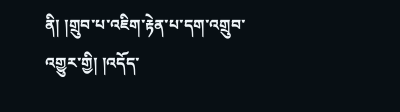ནི། །གྲུབ་པ་འཇིག་རྟེན་པ་དག་འགྲུབ་འགྱུར་གྱི། །འདོད་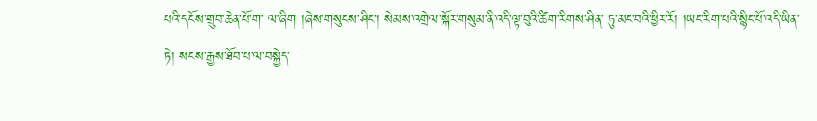པའི་དངོས་གྲུབ་ཆེན་པོ་ག་ ལ་ཞིག །ཞེས་གསུངས་ཤིང་། སེམས་འགྲེལ་སྐོར་གསུམ་ནི་འདི་ལྟ་བུའི་ཚིག་རིགས་ཤིན་ ཏུ་མང་བའི་ཕྱིར་རོ། །ཡང་རིག་པའི་སྙིང་པོ་འདི་ཡིན་ཏེ། སངས་རྒྱས་ཐོབ་པ་ལ་བསྐྱེད་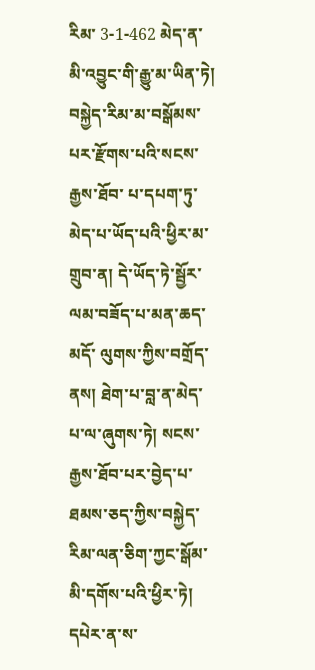རིམ་ 3-1-462 མེད་ན་མི་འབྱུང་གི་རྒྱུ་མ་ཡིན་ཏེ། བསྐྱེད་རིམ་མ་བསྒོམས་པར་རྫོགས་པའི་སངས་རྒྱས་ཐོབ་ པ་དཔག་ཏུ་མེད་པ་ཡོད་པའི་ཕྱིར་མ་གྲུབ་ན། དེ་ཡོད་ཏེ་སྦྱོར་ལམ་བཟོད་པ་མན་ཆད་མདོ་ ལུགས་ཀྱིས་བགྲོད་ནས། ཐེག་པ་བླ་ན་མེད་པ་ལ་ཞུགས་ཏེ། སངས་རྒྱས་ཐོབ་པར་བྱེད་པ་ ཐམས་ཅད་ཀྱིས་བསྐྱེད་རིམ་ལན་ཅིག་ཀྱང་སྒོམ་མི་དགོས་པའི་ཕྱིར་ཏེ། དཔེར་ན་ས་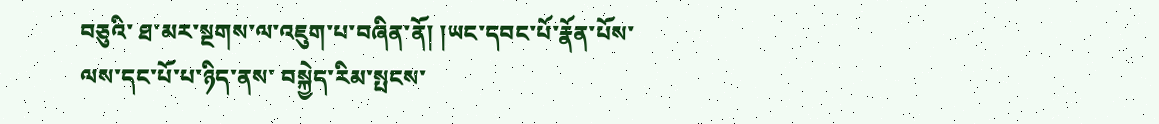བཅུའི་ ཐ་མར་སྔགས་ལ་འཇུག་པ་བཞིན་ནོ། །ཡང་དབང་པོ་རྣོན་པོས་ལས་དང་པོ་པ་ཉིད་ནས་ བསྐྱེད་རིམ་སྤངས་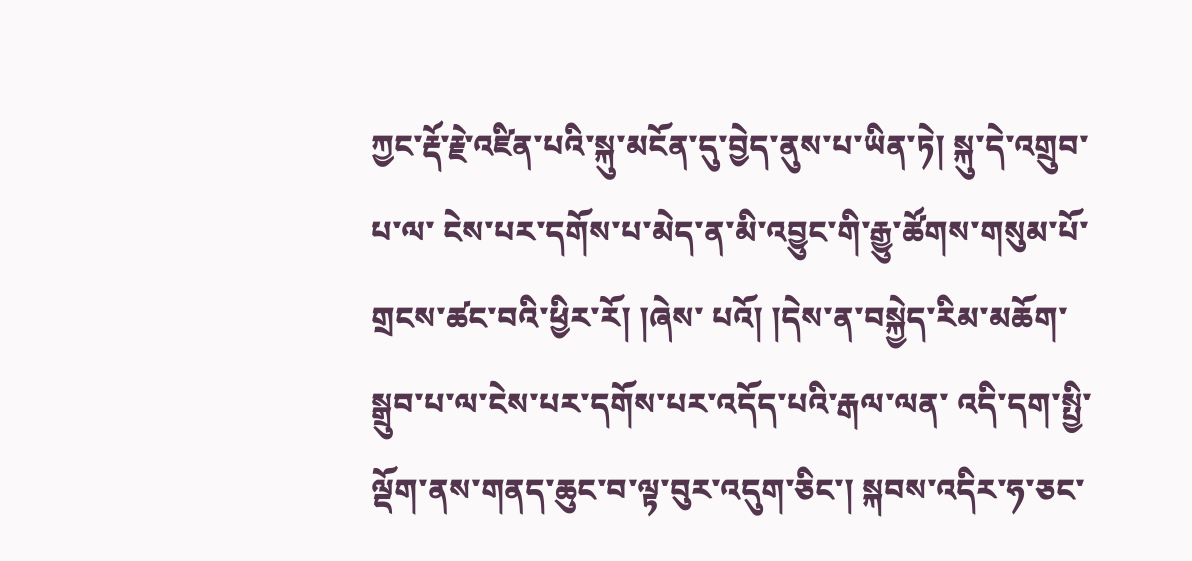ཀྱང་རྡོ་རྗེ་འཛིན་པའི་སྐུ་མངོན་དུ་བྱེད་ནུས་པ་ཡིན་ཏེ། སྐུ་དེ་འགྲུབ་པ་ལ་ ངེས་པར་དགོས་པ་མེད་ན་མི་འབྱུང་གི་རྒྱུ་ཚོགས་གསུམ་པོ་གྲངས་ཚང་བའི་ཕྱིར་རོ། །ཞེས་ པའོ། །དེས་ན་བསྐྱེད་རིམ་མཆོག་སྒྲུབ་པ་ལ་ངེས་པར་དགོས་པར་འདོད་པའི་རྒལ་ལན་ འདི་དག་སྤྱི་ལྡོག་ནས་གནད་ཆུང་བ་ལྟ་བུར་འདུག་ཅིང་། སྐབས་འདིར་ཧ་ཅང་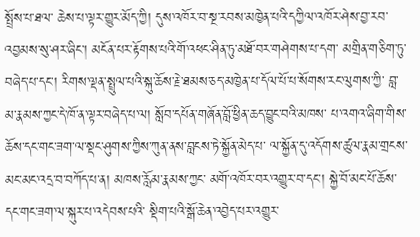སྤྲོས་པ་ཐལ་ ཆེས་པ་ལྟར་གྱུར་མོད་ཀྱི། དུས་འཁོར་བ་སྔ་རབས་མཁྱེན་པའི་དཀྱིལ་འཁོར་ཤེས་བྱ་རབ་ འབྱམས་སུ་ཤར་ཞིང་། མངོན་པར་རྟོགས་པའི་གོ་འཕང་ཤིན་ཏུ་མཐོ་བར་གཤེགས་པ་དག་ མགྲིན་གཅིག་ཏུ་བཞེད་པ་དང་། རིགས་ལྡན་སྤྲུལ་པའི་སྐུ་ཆོས་རྗེ་ཐམས་ཅད་མཁྱེན་པ་དོལ་པོ་པ་སོགས་རང་ལུགས་ཀྱི་ བླ་མ་རྣམས་ཀྱང་དེ་ཁོ་ན་ལྟར་བཞེད་པ་ལ། སློབ་དཔོན་གཞོན་བློ་ཕྱིན་ཆད་བྱུང་བའི་མཁས་ པ་འགའ་ཞིག་གིས་ཆོས་དང་གང་ཟག་ལ་སྡང་ཤུགས་ཀྱིས་ཀུན་ནས་བླངས་ཏེ་སྐྱོན་མེད་པ་ ལ་སྐྱོན་དུ་འདོགས་ཚུལ་རྣམ་གྲངས་མང་མང་འདྲ་བ་བཀོད་པ་ན། མཁས་རློམ་རྣམས་ཀྱང་ མགོ་འཁོར་བར་འགྱུར་བ་དང་། སྐྱེ་བོ་མང་པོ་ཆོས་དང་གང་ཟག་ལ་སྐུར་པ་འདེབས་པའི་ སྡིག་པའི་སྒོ་ཆེན་འབྱེད་པར་འགྱུར་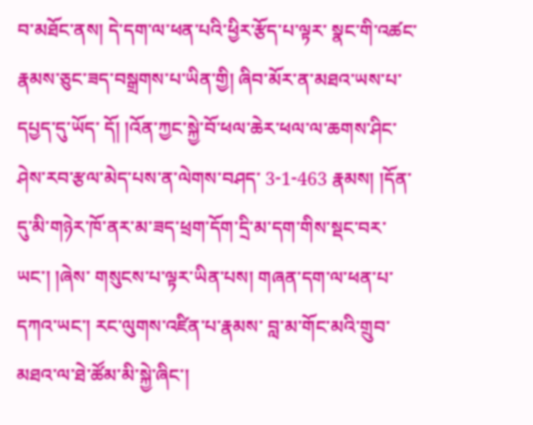བ་མཐོང་ནས། དེ་དག་ལ་ཕན་པའི་ཕྱིར་རྩོད་པ་ལྟར་ སྣང་གི་འཚང་རྣམས་ཅུང་ཟད་བསྒྲགས་པ་ཡིན་གྱི། ཞིབ་མོར་ན་མཐའ་ཡས་པ་དཔྱད་དུ་ཡོད་ དོ། །འོན་ཀྱང་སྐྱེ་བོ་ཕལ་ཆེར་ཕལ་ལ་ཆགས་ཤིང་ཤེས་རབ་རྩལ་མེད་པས་ན་ལེགས་བཤད་ 3-1-463 རྣམས། །དོན་དུ་མི་གཉེར་ཁོ་ནར་མ་ཟད་ཕྲག་དོག་དྲི་མ་དག་གིས་སྡང་བར་ཡང་། །ཞེས་ གསུངས་པ་ལྟར་ཡིན་པས། གཞན་དག་ལ་ཕན་པ་དཀའ་ཡང་། རང་ལུགས་འཛིན་པ་རྣམས་ བླ་མ་གོང་མའི་གྲུབ་མཐའ་ལ་ཐེ་ཚོམ་མི་སྐྱེ་ཞིང་།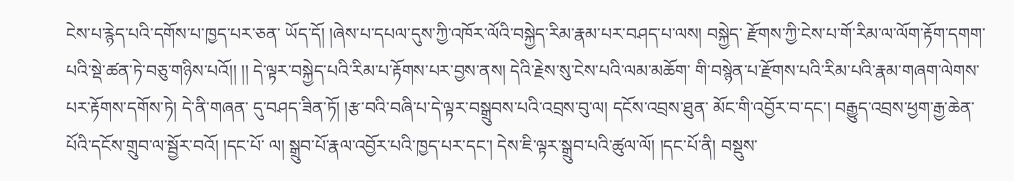ངེས་པ་རྙེད་པའི་དགོས་པ་ཁྱད་པར་ཅན་ ཡོད་དོ། །ཞེས་པ་དཔལ་དུས་ཀྱི་འཁོར་ལོའི་བསྐྱེད་རིམ་རྣམ་པར་བཤད་པ་ལས། བསྐྱེད་ རྫོགས་ཀྱི་ངེས་པ་གོ་རིམ་ལ་ལོག་རྟོག་དགག་པའི་སྡེ་ཚན་ཏེ་བཅུ་གཉིས་པའོ།། །། དེ་ལྟར་བསྐྱེད་པའི་རིམ་པ་རྟོགས་པར་བྱས་ནས། དེའི་རྗེས་སུ་ངེས་པའི་ལམ་མཆོག་ གི་བསྙེན་པ་རྫོགས་པའི་རིམ་པའི་རྣམ་གཞག་ལེགས་པར་རྟོགས་དགོས་ཏེ། དེ་ནི་གཞན་ དུ་བཤད་ཟིན་ཏོ། །རྩ་བའི་བཞི་པ་དེ་ལྟར་བསྒྲུབས་པའི་འབྲས་བུ་ལ། དངོས་འབྲས་ཐུན་ མོང་གི་འབྱོར་བ་དང་། བརྒྱུད་འབྲས་ཕྱག་རྒྱ་ཆེན་པོའི་དངོས་གྲུབ་ལ་སྦྱོར་བའོ། །དང་པོ་ ལ། སྒྲུབ་པོ་རྣལ་འབྱོར་པའི་ཁྱད་པར་དང་། དེས་ཇི་ལྟར་སྒྲུབ་པའི་ཚུལ་ལོ། །དང་པོ་ནི། བསྡུས་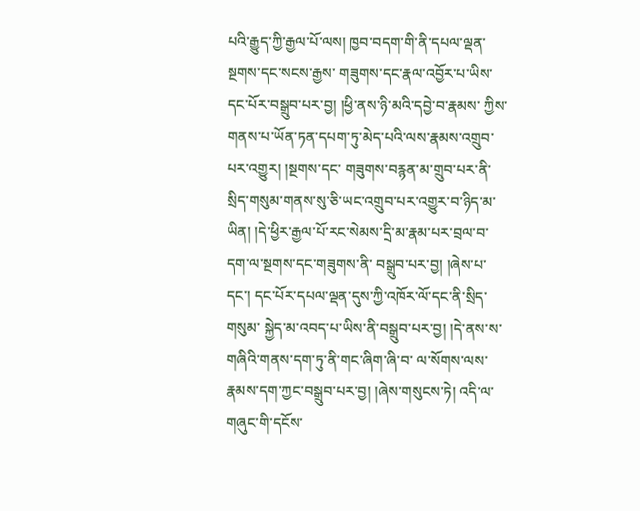པའི་རྒྱུད་ཀྱི་རྒྱལ་པོ་ལས། ཁྱབ་བདག་གི་ནི་དཔལ་ལྡན་སྔགས་དང་སངས་རྒྱས་ གཟུགས་དང་རྣལ་འབྱོར་པ་ཡིས་དང་པོར་བསྒྲུབ་པར་བྱ། །ཕྱི་ནས་ཉི་མའི་དབྱེ་བ་རྣམས་ ཀྱིས་གནས་པ་ཡོན་ཏན་དཔག་ཏུ་མེད་པའི་ལས་རྣམས་འགྲུབ་པར་འགྱུར། །སྔགས་དང་ གཟུགས་བརྙན་མ་གྲུབ་པར་ནི་སྲིད་གསུམ་གནས་སུ་ཅི་ཡང་འགྲུབ་པར་འགྱུར་བ་ཉིད་མ་ ཡིན། །དེ་ཕྱིར་རྒྱལ་པོ་རང་སེམས་དྲི་མ་རྣམ་པར་བྲལ་བ་དག་ལ་སྔགས་དང་གཟུགས་ནི་ བསྒྲུབ་པར་བྱ། །ཞེས་པ་དང་། དང་པོར་དཔལ་ལྡན་དུས་ཀྱི་འཁོར་ལོ་དང་ནི་སྲིད་གསུམ་ སྐྱེད་མ་འབད་པ་ཡིས་ནི་བསྒྲུབ་པར་བྱ། །དེ་ནས་ས་གཞིའི་གནས་དག་ཏུ་ནི་གང་ཞིག་ཞི་བ་ ལ་སོགས་ལས་རྣམས་དག་ཀྱང་བསྒྲུབ་པར་བྱ། །ཞེས་གསུངས་ཏེ། འདི་ལ་གཞུང་གི་དངོས་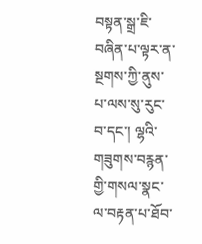བསྟན་སྒྲ་ཇི་བཞིན་པ་ལྟར་ན་སྔགས་ཀྱི་ནུས་པ་ལས་སུ་རུང་བ་དང་། ལྷའི་གཟུགས་བརྙན་ གྱི་གསལ་སྣང་ལ་བརྟན་པ་ཐོབ་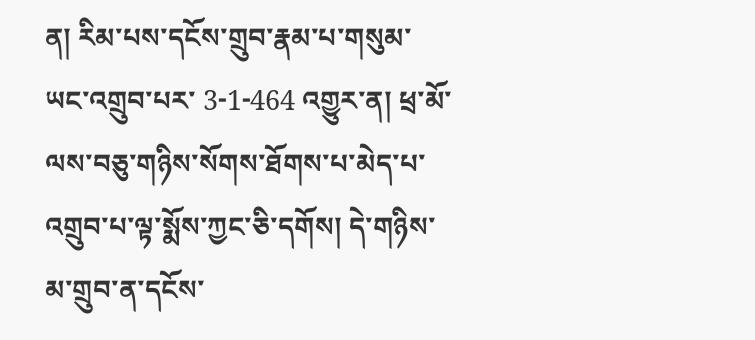ན། རིམ་པས་དངོས་གྲུབ་རྣམ་པ་གསུམ་ཡང་འགྲུབ་པར་ 3-1-464 འགྱུར་ན། ཕྲ་མོ་ལས་བཅུ་གཉིས་སོགས་ཐོགས་པ་མེད་པ་འགྲུབ་པ་ལྟ་སྨོས་ཀྱང་ཅི་དགོས། དེ་གཉིས་མ་གྲུབ་ན་དངོས་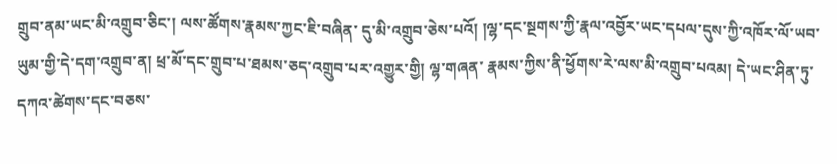གྲུབ་ནམ་ཡང་མི་འགྲུབ་ཅིང་། ལས་ཚོགས་རྣམས་ཀྱང་ཇི་བཞིན་ དུ་མི་འགྲུབ་ཅེས་པའོ། །ལྷ་དང་སྔགས་ཀྱི་རྣལ་འབྱོར་ཡང་དཔལ་དུས་ཀྱི་འཁོར་ལོ་ཡབ་ ཡུམ་གྱི་དེ་དག་འགྲུབ་ན། ཕྲ་མོ་དང་གྲུབ་པ་ཐམས་ཅད་འགྲུབ་པར་འགྱུར་གྱི། ལྷ་གཞན་ རྣམས་ཀྱིས་ནི་ཕྱོགས་རེ་ལས་མི་འགྲུབ་པའམ། དེ་ཡང་ཤིན་ཏུ་དཀའ་ཚེགས་དང་བཅས་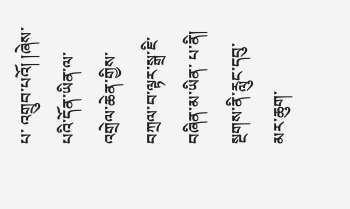པ་ འགྲུབ་པའོ། །ཞེས་པའི་དོན་ཡིན་ལ་འགྲེལ་ཆེན་གྱིས་བཀྲལ་བ་ལྟར་སྒྲ་ཇི་བཞིན་མ་ཡིན་ པ་ནི། སྔགས་ནི་རླུང་དབུ་མར་ཆུག་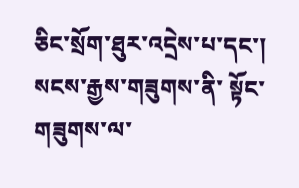ཅིང་སྲོག་ཐུར་འདྲེས་པ་དང་། སངས་རྒྱས་གཟུགས་ནི་ སྟོང་གཟུགས་ལ་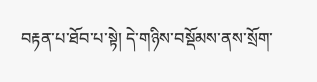བརྟན་པ་ཐོབ་པ་སྟེ། དེ་གཉིས་བསྡོམས་ནས་སྲོག་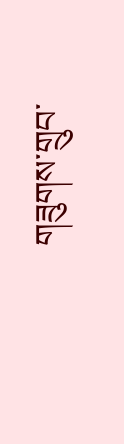གཟུགས་གྲུབ་